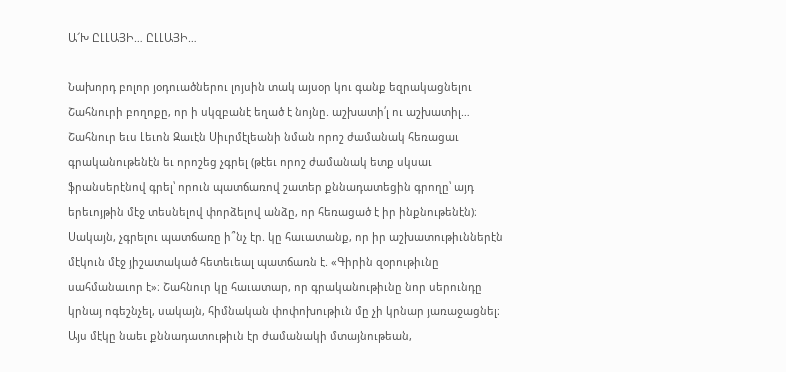Ա՜Խ ԸԼԼԱՅԻ… ԸԼԼԱՅԻ…

Նախորդ բոլոր յօդուածներու լոյսին տակ այսօր կու գանք եզրակացնելու Շահնուրի բողոքը, որ ի սկզբանէ եղած է նոյնը. աշխատի՛լ ու աշխատիլ… Շահնուր եւս Լեւոն Զաւէն Սիւրմէլեանի նման որոշ ժամանակ հեռացաւ գրականութենէն եւ որոշեց չգրել (թէեւ որոշ ժամանակ ետք սկսաւ ֆրանսերէնով գրել՝ որուն պատճառով շատեր քննադատեցին գրողը՝ այդ երեւոյթին մէջ տեսնելով փորձելով անձը, որ հեռացած է իր ինքնութենէն)։ Սակայն, չգրելու պատճառը ի՞նչ էր. կը հաւատանք, որ իր աշխատութիւններէն մէկուն մէջ յիշատակած հետեւեալ պատճառն է. «Գիրին զօրութիւնը սահմանաւոր է»։ Շահնուր կը հաւատար, որ գրականութիւնը նոր սերունդը կրնայ ոգեշնչել, սակայն, հիմնական փոփոխութիւն մը չի կրնար յառաջացնել։ Այս մէկը նաեւ քննադատութիւն էր ժամանակի մտայնութեան,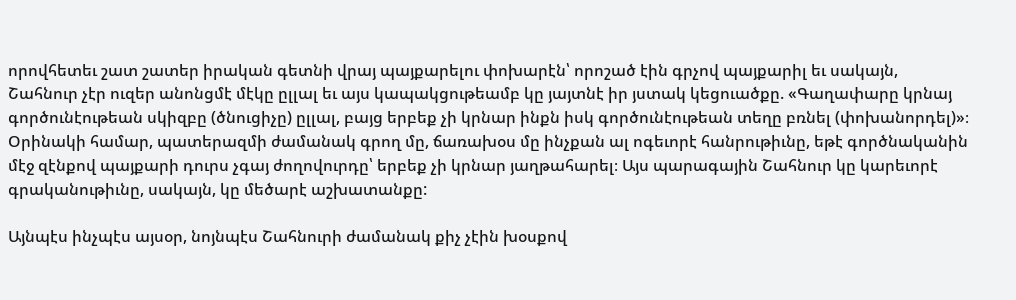որովհետեւ շատ շատեր իրական գետնի վրայ պայքարելու փոխարէն՝ որոշած էին գրչով պայքարիլ եւ սակայն, Շահնուր չէր ուզեր անոնցմէ մէկը ըլլալ եւ այս կապակցութեամբ կը յայտնէ իր յստակ կեցուածքը. «Գաղափարը կրնայ գործունէութեան սկիզբը (ծնուցիչը) ըլլալ, բայց երբեք չի կրնար ինքն իսկ գործունէութեան տեղը բռնել (փոխանորդել)»։ Օրինակի համար, պատերազմի ժամանակ գրող մը, ճառախօս մը ինչքան ալ ոգեւորէ հանրութիւնը, եթէ գործնականին մէջ զէնքով պայքարի դուրս չգայ ժողովուրդը՝ երբեք չի կրնար յաղթահարել։ Այս պարագային Շահնուր կը կարեւորէ գրականութիւնը, սակայն, կը մեծարէ աշխատանքը:

Այնպէս ինչպէս այսօր, նոյնպէս Շահնուրի ժամանակ քիչ չէին խօսքով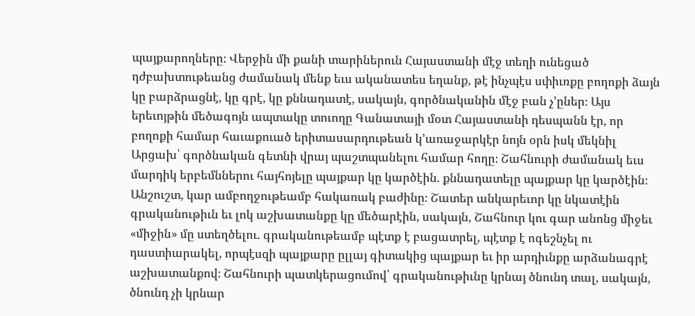պայքարողները։ Վերջին մի քանի տարիներուն Հայաստանի մէջ տեղի ունեցած դժբախտութեանց ժամանակ մենք եւս ականատես եղանք, թէ ինչպէս սփիւռքը բողոքի ձայն կը բարձրացնէ, կը գրէ, կը քննադատէ, սակայն, գործնականին մէջ բան չ՚ըներ։ Այս երեւոյթին մեծագոյն ապտակը տուողը Գանատայի մօտ Հայաստանի դեսպանն էր, որ բողոքի համար հաւաքուած երիտասարդութեան կ՚առաջարկէր նոյն օրն իսկ մեկնիլ Արցախ՝ գործնական գետնի վրայ պաշտպանելու համար հողը։ Շահնուրի ժամանակ եւս մարդիկ երբեմններու հայհոյելը պայքար կը կարծէին. քննադատելը պայքար կը կարծէին։ Անշուշտ, կար ամբողջութեամբ հակառակ բաժինը։ Շատեր անկարեւոր կը նկատէին գրականութիւն եւ լոկ աշխատանքը կը մեծարէին, սակայն, Շահնուր կու գար անոնց միջեւ «միջին» մը ստեղծելու. գրականութեամբ պէտք է բացատրել, պէտք է ոգեշնչել ու դաստիարակել, որպէսզի պայքարը ըլլայ գիտակից պայքար եւ իր արդիւնքը արձանագրէ աշխատանքով։ Շահնուրի պատկերացումով՝ գրականութիւնը կրնայ ծնունդ տալ, սակայն, ծնունդ չի կրնար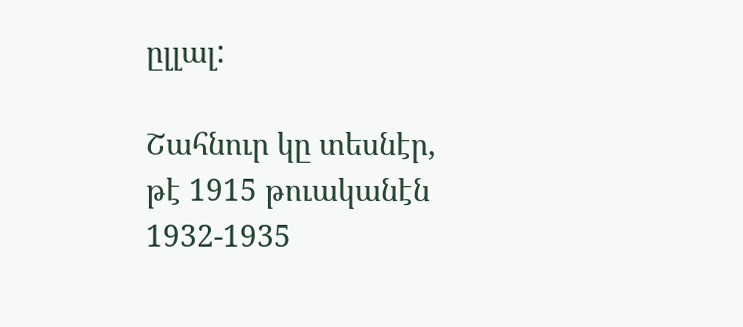ըլլալ:

Շահնուր կը տեսնէր, թէ 1915 թուականէն 1932-1935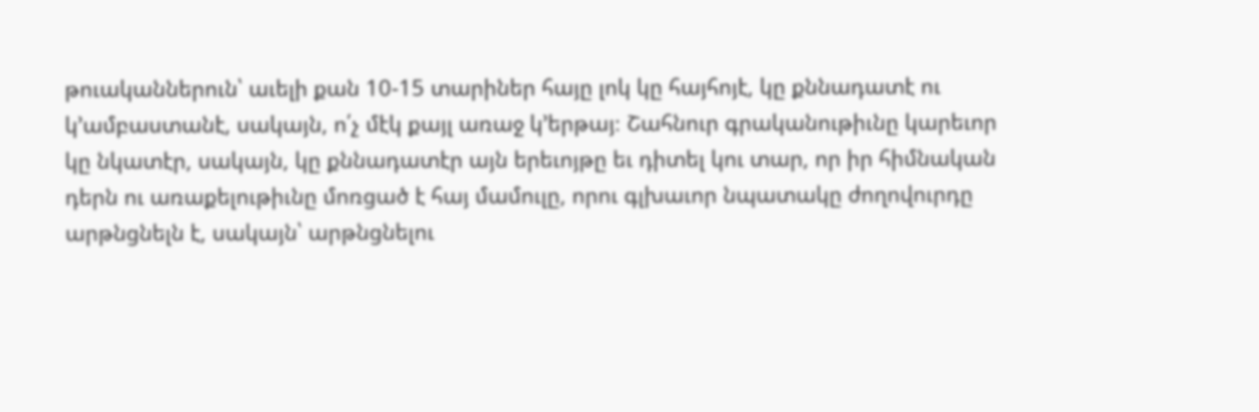թուականներուն՝ աւելի քան 10-15 տարիներ հայը լոկ կը հայհոյէ, կը քննադատէ ու կ՚ամբաստանէ, սակայն, ո՛չ մէկ քայլ առաջ կ’երթայ։ Շահնուր գրականութիւնը կարեւոր կը նկատէր, սակայն, կը քննադատէր այն երեւոյթը եւ դիտել կու տար, որ իր հիմնական դերն ու առաքելութիւնը մոռցած է հայ մամուլը, որու գլխաւոր նպատակը ժողովուրդը արթնցնելն է, սակայն՝ արթնցնելու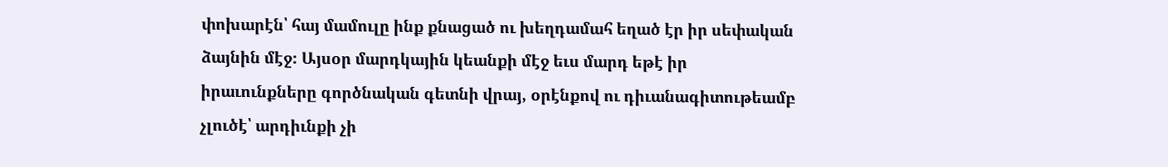փոխարէն՝ հայ մամուլը ինք քնացած ու խեղդամահ եղած էր իր սեփական ձայնին մէջ։ Այսօր մարդկային կեանքի մէջ եւս մարդ եթէ իր իրաւունքները գործնական գետնի վրայ, օրէնքով ու դիւանագիտութեամբ չլուծէ՝ արդիւնքի չի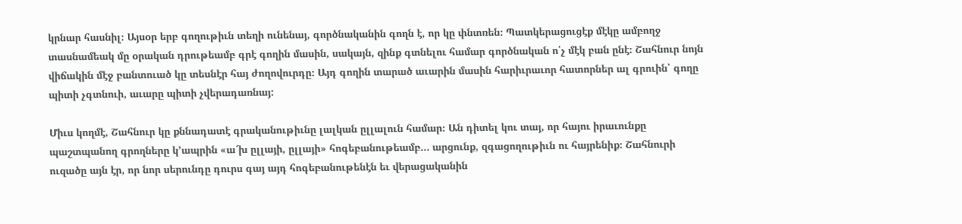կրնար հասնիլ։ Այսօր երբ գողութիւն տեղի ունենայ, գործնականին գողն է, որ կը փնտռեն։ Պատկերացուցէք մէկը ամբողջ տասնամեակ մը օրական դրութեամբ գրէ գողին մասին, սակայն, զինք գտնելու համար գործնական ո՛չ մէկ բան ընէ։ Շահնուր նոյն վիճակին մէջ բանտուած կը տեսնէր հայ ժողովուրդը։ Այդ գողին տարած աւարին մասին հարիւրաւոր հատորներ ալ գրուին՝ գողը պիտի չգտնուի, աւարը պիտի չվերադառնայ:

Միւս կողմէ, Շահնուր կը քննադատէ գրականութիւնը լալկան ըլլալուն համար։ Ան դիտել կու տայ, որ հայու իրաւունքը պաշտպանող գրողները կ՚ապրին «ա՜խ ըլլայի, ըլլայի» հոգեբանութեամբ… արցունք, զգացողութիւն ու հայրենիք։ Շահնուրի ուզածը այն էր, որ նոր սերունդը դուրս գայ այդ հոգեբանութենէն եւ վերացականին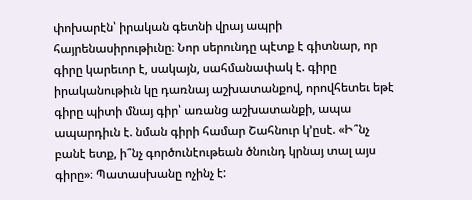փոխարէն՝ իրական գետնի վրայ ապրի հայրենասիրութիւնը։ Նոր սերունդը պէտք է գիտնար, որ գիրը կարեւոր է, սակայն, սահմանափակ է. գիրը իրականութիւն կը դառնայ աշխատանքով, որովհետեւ եթէ գիրը պիտի մնայ գիր՝ առանց աշխատանքի, ապա ապարդիւն է. նման գիրի համար Շահնուր կ՚ըսէ. «Ի՞նչ բանէ ետք, ի՞նչ գործունէութեան ծնունդ կրնայ տալ այս գիրը»։ Պատասխանը ոչինչ է: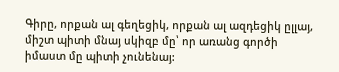Գիրը, որքան ալ գեղեցիկ, որքան ալ ազդեցիկ ըլլայ, միշտ պիտի մնայ սկիզբ մը՝ որ առանց գործի իմաստ մը պիտի չունենայ: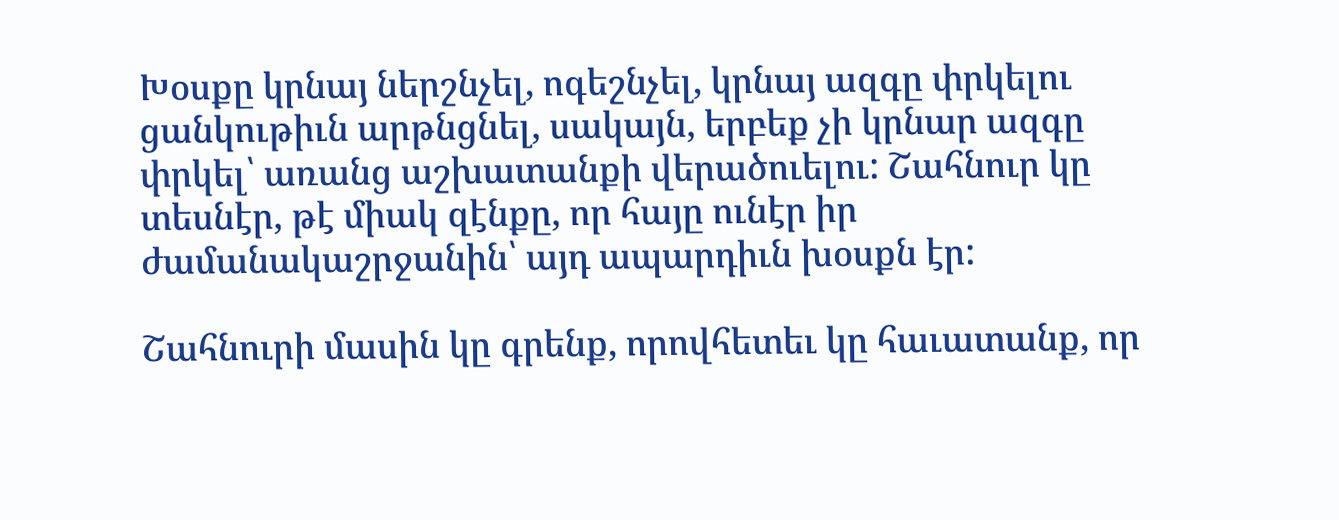Խօսքը կրնայ ներշնչել, ոգեշնչել, կրնայ ազգը փրկելու ցանկութիւն արթնցնել, սակայն, երբեք չի կրնար ազգը փրկել՝ առանց աշխատանքի վերածուելու: Շահնուր կը տեսնէր, թէ միակ զէնքը, որ հայը ունէր իր ժամանակաշրջանին՝ այդ ապարդիւն խօսքն էր:

Շահնուրի մասին կը գրենք, որովհետեւ կը հաւատանք, որ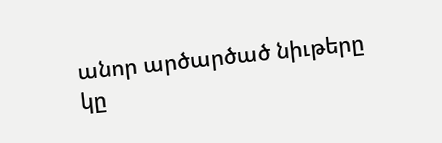անոր արծարծած նիւթերը կը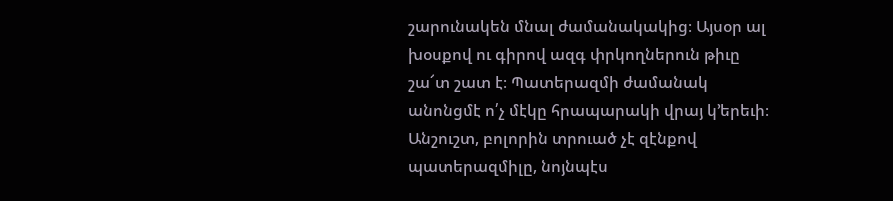շարունակեն մնալ ժամանակակից։ Այսօր ալ խօսքով ու գիրով ազգ փրկողներուն թիւը շա՜տ շատ է։ Պատերազմի ժամանակ անոնցմէ ո՛չ մէկը հրապարակի վրայ կ՚երեւի։ Անշուշտ, բոլորին տրուած չէ զէնքով պատերազմիլը, նոյնպէս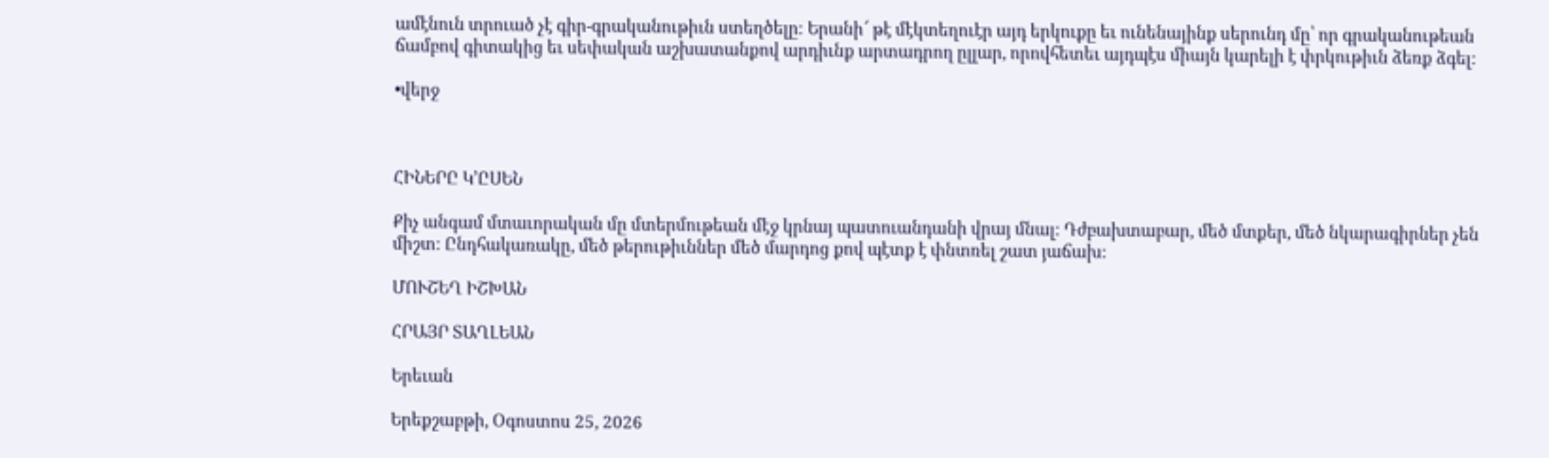ամէնուն տրուած չէ գիր-գրականութիւն ստեղծելը։ Երանի՜ թէ մէկտեղուէր այդ երկուքը եւ ունենայինք սերունդ մը՝ որ գրականութեան ճամբով գիտակից եւ սեփական աշխատանքով արդիւնք արտադրող ըլլար, որովհետեւ այդպէս միայն կարելի է փրկութիւն ձեռք ձգել:

•վերջ



ՀԻՆԵՐԸ Կ՚ԸՍԵՆ

Քիչ անգամ մտաւորական մը մտերմութեան մէջ կրնայ պատուանդանի վրայ մնալ: Դժբախտաբար, մեծ մտքեր, մեծ նկարագիրներ չեն միշտ: Ընդհակառակը, մեծ թերութիւններ մեծ մարդոց քով պէտք է փնտռել շատ յաճախ:

ՄՈՒՇԵՂ ԻՇԽԱՆ

ՀՐԱՅՐ ՏԱՂԼԵԱՆ

Երեւան

Երեքշաբթի, Օգոստոս 25, 2026